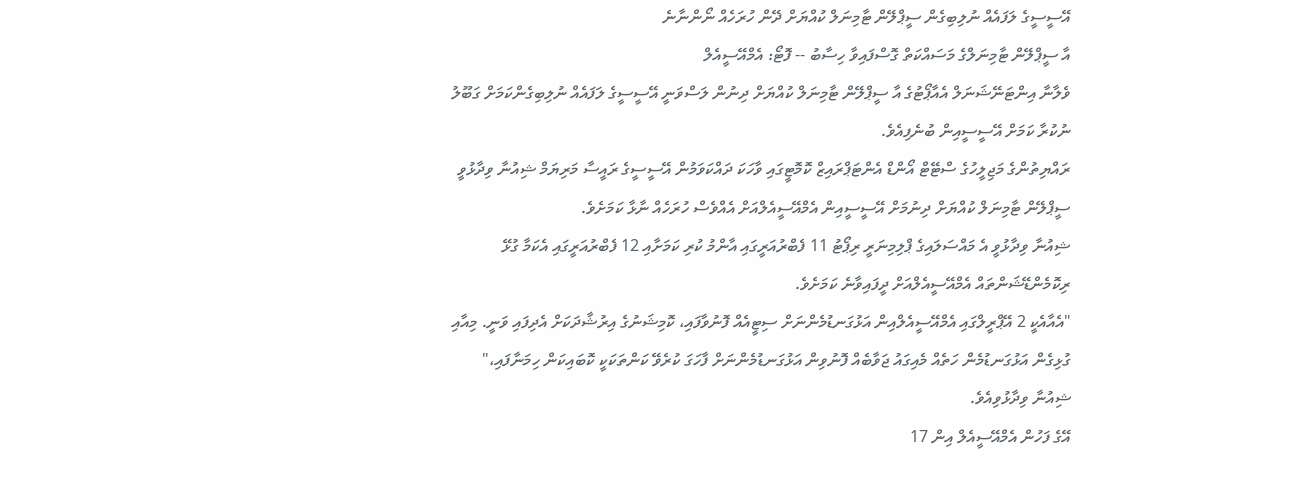އޭސީސީގެ ލަފައެއް ނުލިބިގެން ސީޕްލޭން ޓާމިނަލް ކުއްޔަށް ދޭން ހުރަހެއް ނޯންނާނެ
އާ ސީޕްލޭން ޓާމިނަލްގެ މަސައްކަތް ގޮސްފައިވާ ހިސާބު -- ފޮޓޯ: އެމްއޭސީއެލް
ވެލާނާ އިންޓަނޭޝަނަލް އެއާޕޯޓުގެ އާ ސީޕްލޭން ޓާމިނަލް ކުއްޔަށް ދިނުން ލަސްވަނީ އޭސީސީގެ ލަފައެއް ނުލިބިގެންކަމަށް ގަބޫލު ނުކުރާ ކަމަށް އޭސީސީއިން ބުނެފިއެވެ.
ރައްޔިތުންގެ މަޖިލީހުގެ ސްޓޭޓް އޯންޑް އެންޓަޕްރައިޒް ކޮމޮޓީގައި ވާހަކަ ދައްކަވަމުން އޭސީސީގެ ރައީސާ މަރިޔަމް ޝިއުނާ ވިދާޅުވީ ސީޕްލޭން ޓާމިނަލް ކުއްޔަށް ދިނުމަށް އޭސީސީއިން އެމްއޭސީއެލްއަށް އެއްވެސް ހުރަހެއް ނާޅާ ކަމަށެވެ.
ޝިއުނާ ވިދާޅުވީ އެ މައްސަލައިގެ ޕްލިމިނަރީ ރިޕޯޓު 11 ފެބްރުއަރީގައި އާންމު ކުރި ކަމަށާއި 12 ފެބްރުއަރީގައި އެކަމާ ގުޅޭ ރިކޮމެންޑޭޝަންތައް އެމްއޭސީއެލްއަށް ދީފައިވާނެ ކަމަށެވެ.
"އެއާއެކީ 2 އޭޕްރީލްގައި އެމްއޭސީއެލްއިން އަޅުގަނޑުމެންނަށް ސިޓީއެއް ފޮނުވާފައި، ކޮމިޝަނުގެ އިރުޝާދަކަށް އެދިފައި ވަނީ. މިއާއި ގުޅިގެން އަޅުގަނޑުމެން ހަތެއް މެއިގައު ޖަވާބެއް ފޮނުވިން އަޅުގަނޑުމެންނަށް ފާހަގަ ކުރެވޭ ކަންތަކަކީ ކޮބައިކަން ހިމަނާފައި،" ޝިއުނާ ވިދާޅުވިއެވެ.
އޭގެ ފަހުން އެމްއޭސީއެލް އިން 17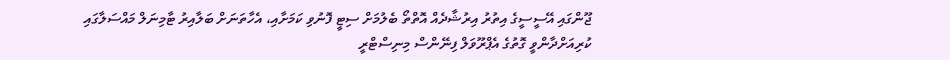ޖޫންގައި އޭސީސީގެ އިތުރު އިރުޝާދެއް އޮތްތޯ ބެލުމަށް ސިޓީ ފޮނުވި ކަމަށާއި، އެހާތަނަށް ބަލާއިރު ޓާމިނަލް މައްސަލާގައި ކުރިއަށްދާންވީ ގޮތުގެ އެޕްރޫވަލް ފިނޭންސް މިނިސްޓްރީ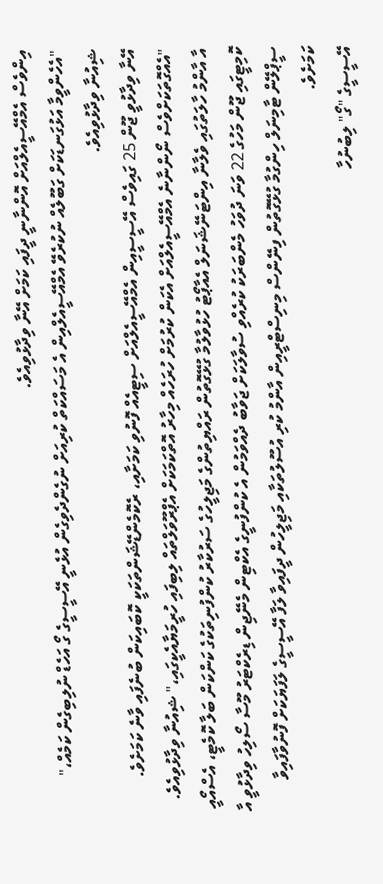އިންވެސް އެމްއޭސީއެލްއަށް އޮންނާނީ ދީފައި ކަމަށް އޭނާ ވިދާޅުވިއެވެ.
"އެހެންވީމާ އަޅުގަނޑަކަށް ގަބޫލެއް ނުކުރެވޭ އެމްއޭސީއެލްއިން އެ މަސައްކަތް ކުރިއަށް ނުގެންދެވިގެން އުޅެނީ އޭސީސީގެ ގޯ އަހެޑް ނުލިބިގެން ކަމެއް،" ޝިއުނާ ވިދާޅުވިއެވެ.
އޭނާ ވިދާޅުވީ ޖޫން 25 ގައިވެސް އޭސީސީއިން އެމްއޭސީއެލްއަށް ސިޓީއެއް ފޮނުވި ކަމަށާއި، ރެކޮމެންޑޭޝަންތަކަކީ ކޮބައިކަން ބުނެފައި ވާނެ ކަމަށެވެ.
"އެއްގޮތަކަށްވެސް ނޯންނާނެ އެމްއޭސީއެލްއަށް އެކަން ކުރުމަށް ހުރަހެއް މިހާރު އޮތްކަމަކަށް އެޕްރޫވަލްތައް ލިބިފައި ހުރީމަޔާއެކީގައި،" ޝިއުނާ ވިދާޅުވިއެވެ.
އާ އާންމު ހާލަތުގައި ވެލާނާ އިންޓަނޭޝަނަލް އެއާޕޯޓު ހުޅުވާލުމާ ގުޅޭގޮތުން ރައްޔިތުންގެ މަޖިލީހުގެ ސަރުކާރު ކުންފުނިތަކުގެ ކަންކަން ބަލާ ކޮމެޓީ، އެސްއޯއީ ކޮމިޓީގައި ޖޫން މަހުގެ 22 ވަނަ ދުވަހު މެންބަރަކު ކުރެއްވި ސުވާލަކަށް ޖަވާބު ދެއްވަމުން އެ ކުންފުނީގެ އެކްޓިން މެނޭޖިން ޑިރެކްޓަރު މޫސާ ސޯލިހު ވިދާޅުވީ އާ ސީޕްލޭން ޓާމިނަލް ހިންގުމާ ގުޅޭގޮތުން ފިނޭންސް މިނިސްޓްރީއިން އާންމު ކުރި އުސޫލުތަކާއި މަޖިލީހުން ދީފައިވާ ލަފާ އޭސީސީގެ ލަފަޔަކަށް ފޮނުވާފައިވާ ކަމަށެވެ.
އޭސީސީގެ "ގޯ" ލިބުނުހާ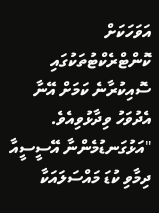އަވަހަކަށް ކޮންޓްރެކްޓުތަކުގައި ސޮއިކުރާނެ ކަމަށް އޭނާ އެދުވަހު ވިދާޅުވިއެވެ.
"އަޅުގަނޑުމެންނާ އޭސީސީއާ ދިމާވި ކުޑަ މައްސަލައަކާ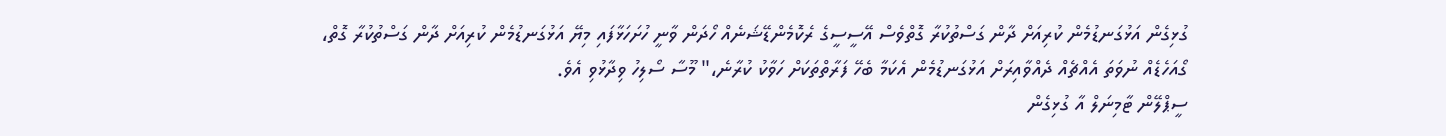ގުޅިގެން އަޅުގަނޑުމެން ކުރިއަށް ދާން ގަސްތުކުރާ ގޮތްވެސް އޭސީސީގެ ރެކޮމެންޑޭޝަނެއް ހޯދަން ވާނީ ހުށަހަޅާފައި މިޔޭ އަޅުގަނޑުމެން ކުރިއަށް ދާން ގަސްތުކުރާ ގޮތް، ގޯއަހެޑެއް ނުވަތަ އެއްޗެއް ދެއްވާއިރަށް އަޅުގަނޑުމެން އެކަމާ ބެހޭ ފަރާތްތަކަށް ހަވާކު ކުރާނެ،" މޫސާ ސޯލިހު ވިދާޅުވި އެވެ.
ސީޕްލޭން ޓާމިނަލް އާ ގުޅިގެން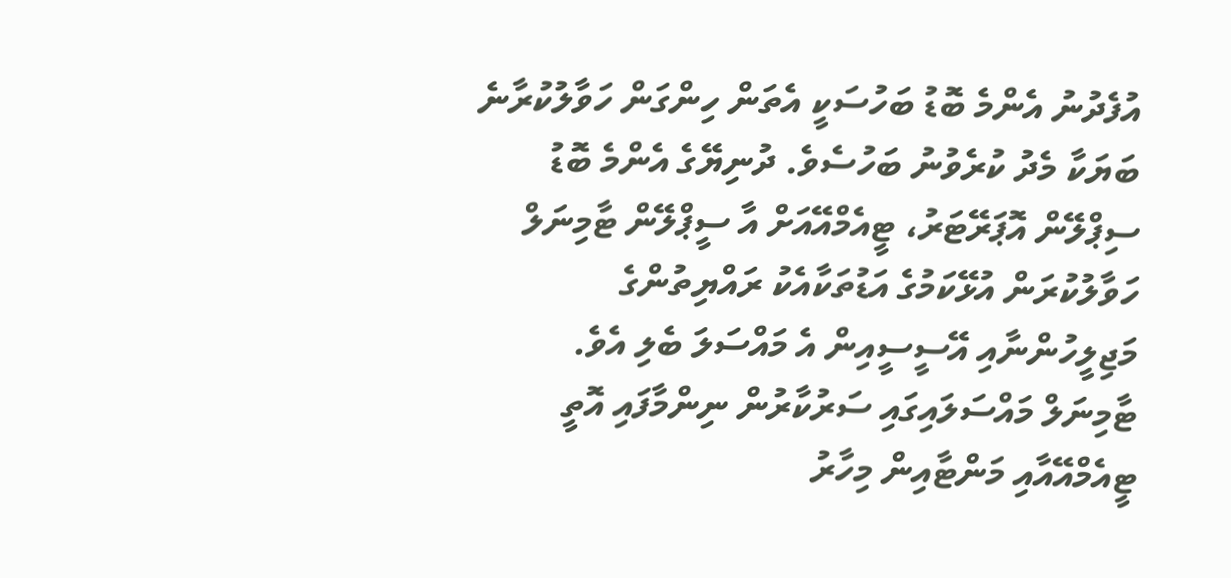އުފެދުނު އެންމެ ބޮޑު ބަހުސަކީ އެތަން ހިންގަން ހަވާލުކުރާނެ ބަޔަކާ މެދު ކުރެވުނު ބަހުސެވެ. ދުނިޔޭގެ އެންމެ ބޮޑު ސިޕްލޭން އޮޕަރޭޓަރު، ޓީއެމްއޭއަށް އާ ސީޕްލޭން ޓާމިނަލް ހަވާލުކުރަން އުޅޭކަމުގެ އަޑުތަކާއެކު ރައްޔިތުންގެ މަޖިލީހުންނާއި އޭސީސީއިން އެ މައްސަލަ ބެލި އެވެ.
ޓާމިނަލް މައްސަލައިގައި ސަރުކާރުން ނިންމާފައި އޮތީ ޓީއެމްއޭއާއި މަންޓާއިން މިހާރު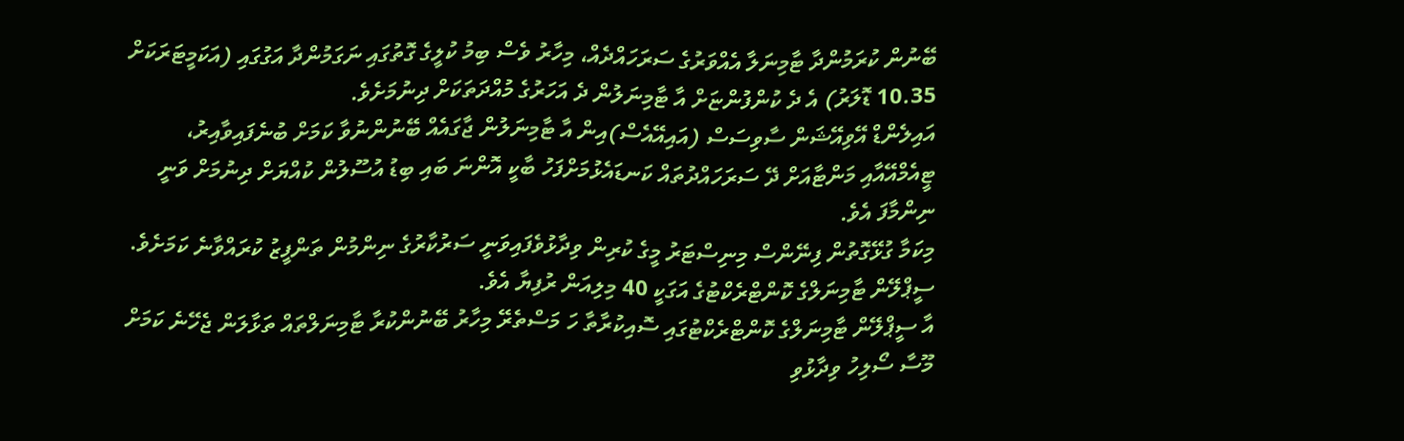ބޭނުން ކުރަމުންދާ ޓާމިނަލާ އެއްވަރުގެ ސަރަހައްދެއް، މިހާރު ވެސް ބިމު ކުލީގެ ގޮތުގައި ނަގަމުންދާ އަގުގައި (އަކަމީޓަރަކަށް 10.35 ޑޮލަރު) އެ ދެ ކުންފުންޏަށް އާ ޓާމިނަލުން ދެ އަހަރުގެ މުއްދަތަކަށް ދިނުމަށެވެ.
އައިލެންޑް އޭވިއޭޝަން ސާވިސަސް (އައިއޭއެސް)އިން އާ ޓާމިނަލުން ޖާގައެއް ބޭނުންނުވާ ކަމަށް ބުނެފައިވާއިރު، ޓީއެމްއޭއާއި މަންޓާއަށް ދޭ ސަރަހައްދުތައް ކަނޑައެޅުމަށްފަހު ބާކީ އޮންނަ ބައި ބިޑު އުސޫލުން ކުއްޔަށް ދިނުމަށް ވަނީ ނިންމާފަ އެވެ.
މިކަމާ ގުޅޭގޮތުން ފިނޭންސް މިނިސްޓަރު މީގެ ކުރިން ވިދާޅުވެފައިވަނީ ސަރުކާރުގެ ނިންމުން ތަންފީޒު ކުރައްވާނެ ކަމަށެވެ.
ސީޕްލޭން ޓާމިނަލްގެ ކޮންޓްރެކްޓުގެ އަގަކީ 40 މިލިއަން ރުފިޔާ އެވެ.
އާ ސީޕްލޭން ޓާމިނަލްގެ ކޮންޓްރެކްޓުގައި ސޮއިކުރާތާ ހަ މަސްތެރޭ މިހާރު ބޭނުންކުރާ ޓާމިނަލްތައް ތަޅާލަން ޖެހޭނެ ކަމަށް މޫސާ ސޯލިހު ވިދާޅުވި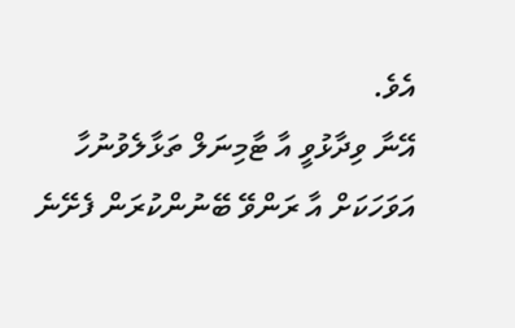އެވެ.
އޭނާ ވިދާޅުވީ އާ ޓާމިނަލް ތަޅާލެވުނުހާ އަވަހަކަށް އާ ރަންވޭ ބޭނުންކުރަން ފެށޭނެ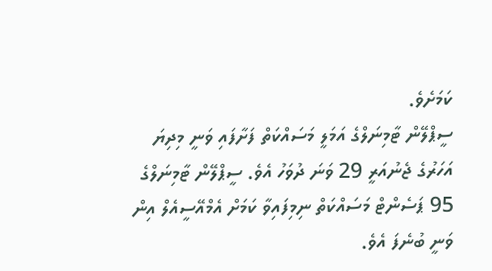ކަމަށެވެ.
ސީޕްލޭން ޓާމިނަލްގެ އަމަލީ މަސައްކަތް ފަށާފައި ވަނީ މިދިޔަ އަހަރުގެ ޖެނުއަރީ 29 ވަނަ ދުވަހު އެވެ. ސީޕްލޭން ޓާމިނަލްގެ 95 ޕަސެންޓް މަސައްކަތް ނިމިފައިވާ ކަމަށް އެމްއޭސީއެލް އިން ވަނީ ބުނެފަ އެވެ.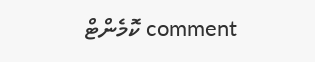comment ކޮމެންޓް